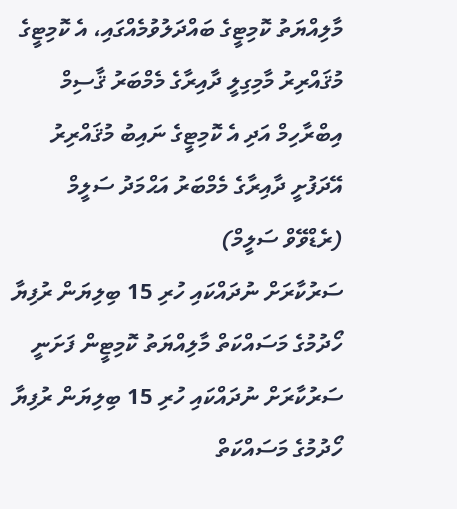މާލިއްޔަތު ކޮމިޓީގެ ބައްދަލުވުމެއްގައި، އެ ކޮމިޓީގެ މުޤައްރިރު މާމިގިލީ ދާއިރާގެ މެމްބަރު ޤާސިމް އިބްރާހިމް އަދި އެ ކޮމިޓީގެ ނައިބު މުޤައްރިރު އޭދަފުށީ ދާއިރާގެ މެމްބަރު އަޙްމަދު ސަލީމް (ރެޑްވޭވް ސަލީމް)
ސަރުކާރަށް ނުދައްކައި ހުރި 15 ބިލިޔަން ރުފިޔާ ހޯދުމުގެ މަސައްކަތް މާލިއްޔަތު ކޮމިޓީން ފަށަނީ
ސަރުކާރަށް ނުދައްކައި ހުރި 15 ބިލިޔަން ރުފިޔާ ހޯދުމުގެ މަސައްކަތް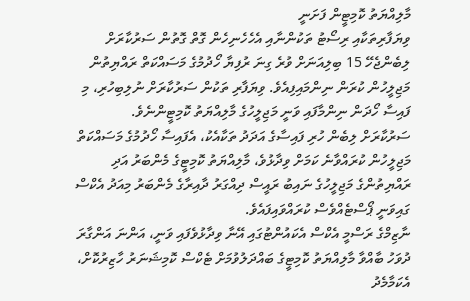މާލިއްޔަތު ކޮމިޓީން ފަށަނީ
ވިޔަފާރިތަކާއި ރިސޯޓު ތަކުންނާއި އެހެހެނިހެން ގޮތް ގޮތުން ސަރުކާރަށް ލިބެންޖެހޭ 15 ބިލިއަނަށް ވުރެ ގިނަ ރުފިޔާ ހޯދުމުގެ މަސައްކަތް ރައްޔިތުން މަޖިލީހުން ކުރަން ނިންމައިފިއެވެ. ވިޔަފާރި ތަކުން ސަރުކާރަށް ނުލިބިހުރި، މި ފައިސާ ހޯދަން ނިންމާފައި ވަނީ މަޖިލީހުގެ މާލިއްޔަތު ކޮމިޓީންނެވެ.
ސަރުކާރަށް ލިބެން ހުރި ފައިސާގެ އަދަދު ތަކާއެކު، އެފައިސާ ހޯދުމުގެ މަސައްކަތް މަޖިލީހުން ކުރައްވާނެ ކަމަށް ވިދާޅުވެ، މާލިއްޔަތު ކޮމިޓީގެ މެންބަރު އަދި ރައްޔިތުންގެ މަޖިލީހުގެ ނައިބު ރައީސް ދިއްގަރު ދާއިރާގެ މެންބަރު މިއަދު އެކްސް ގައިވަނީ ޕޯސްޓެއްވެސް ކުރައްވައިފައެވެ.
ނާޒިމްގެ ރަސްމީ އެކްސް އެކައުންޓުގައި އޭނާ ވިދާޅުވެފައި ވަނީ، އަންނަ އަންގާރަ ދުވަހު ބާއްވާ މާލިއްޔަތު ކޮމިޓީގެ ބައްދަލުވުމަށް ޓެކްސް ކޮމިޝަނަރު ހާޒިރުކޮށް، އެކަމާމެދު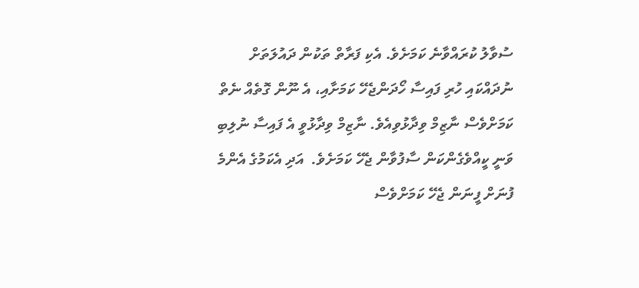ސުވާލު ކުރައްވާނެ ކަމަށެވެ. އެކި ފަރާތް ތަކުން ދައުލަތަށް ނުދައްކައި ހުރި ފައިސާ ހޯދަންޖެހޭ ކަމަށާއި، އެ ނޫން ގޮތެއް ނެތް ކަމަށްވެސް ނާޒިމް ވިދާޅުވިއެވެ. ނާޒިމް ވިދާޅުވީ އެ ފައިސާ ނުލިބި ވަނީ ކީއްވެގެންކަން ސާފުވާން ޖެހޭ ކަމަށެވެ.  އަދި އެކަމުގެ އެންމެ ފުނަށް ފީނަން ޖެހޭ ކަމަށްވެސް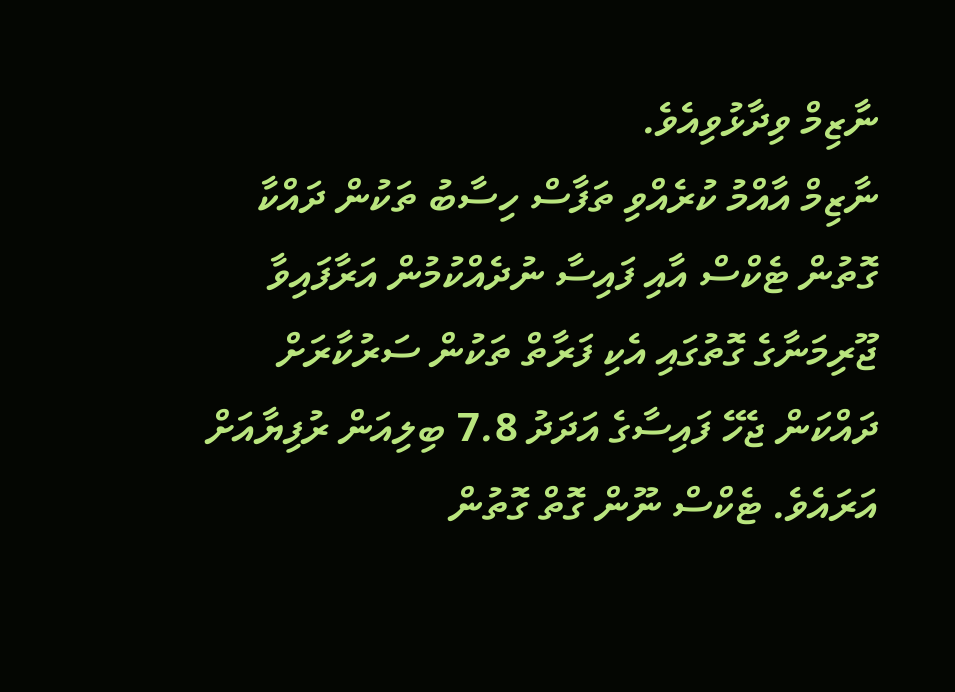ނާޒިމް ވިދާޅުވިއެވެ.
ނާޒިމް އާއްމު ކުރެއްވި ތަފާސް ހިސާބު ތަކުން ދައްކާ ގޮތުން ޓެކްސް އާއި ފައިސާ ނުދެއްކުމުން އަރާފައިވާ ޖޫރިމަނާގެ ގޮތުގައި އެކި ފަރާތް ތަކުން ސަރުކާރަށް ދައްކަން ޖެހޭ ފައިސާގެ އަދަދު 7.8 ބިލިއަން ރުފިޔާއަށް އަރައެވެ. ޓެކްސް ނޫން ގޮތް ގޮތުން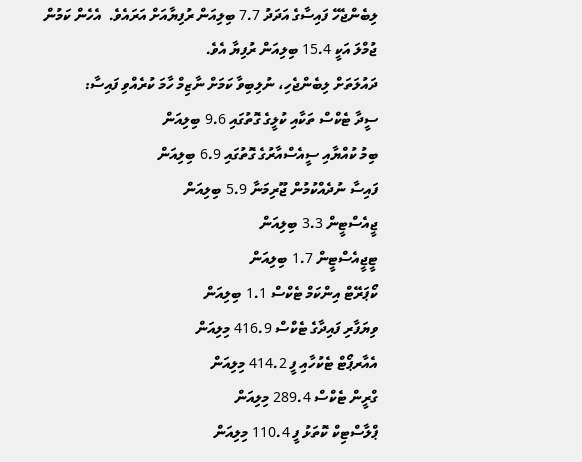ލިބެންޖެހޭ ފައިސާގެ އަދަދު 7.7 ބިލިއަން ރުފިޔާއަށް އަރައެވެ.  އެހެން ކަމުން ޖުމްލަ އަކީ 15.4 ބިލިއަން ރުފިޔާ އެވެ.
ދައުލަތަށް ލިބެންޖެހި، ނުލިބިވާ ކަމަށް ނާޒިމް ހާމަ ކުރެއްވި ފައިސާ:
ސީދާ ޓެކްސް ތަކާއި ކުލީގެ ގޮތުގައި 9.6 ބިލިއަން
ބިމު ކުއްޔާއި ސީއެސްއާރުގެ ގޮތުގައި 6.9 ބިލިއަން
ފައިސާ ނުދެއްކުމުން ޖޫރިމަނާ 5.9 ބިލިއަން
ޖީއެސްޓީން 3.3 ބިލިއަން
ޓީޖީއެސްޓީން 1.7 ބިލިއަން
ކޯޕަރޭޓް އިންކަމް ޓެކްސް 1.1 ބިލިއަން
ވިޔަފާރި ފައިދާގެ ޓެކްސް 416.9 މިލިއަން
އެއާރޕޯޓް ޓެކުހާއި ފީ 414.2 މިލިއަން
ގްރީން ޓެކްސް 289.4 މިލިއަން
ޕްލާސްޓިކް ކޮތަޅު ފީ 110.4 މިލިއަން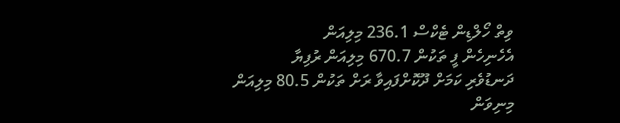ވިތް ހޯލްޑިން ޓެކްސް 236.1 މިލިއަން
އެހެނިހެން ފީ ތަކުން 670.7 މިލިއަން ރުފިޔާ
ދަނޑުވެރި ކަމަށް ދޫކޮށްފައިވާ ރަށް ތަކުން 80.5 މިލިއަން
މިނިވަން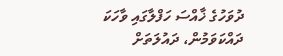ދުވަހުގެ ޚާއްސަ ހަފްލާގައި ވާހަކަ ދައްކަވަމުން، ދައުލަތަށް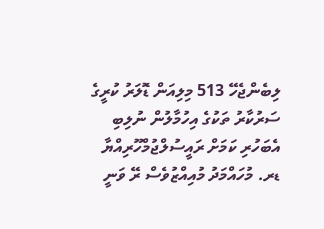ލިބެންޖެހޭ 513 މިލިއަން ޑޮލަރު ކުރީގެ ސަރުކާރު ތަކުގެ އިހުމާލުން ނުލިބި އެބަހުރި ކަމަށް ރައީސުލްޖުމްހޫރިއްޔާ ޑރ. މުހައްމަދު މުއިއްޒުވެސް ރޭ ވަނީ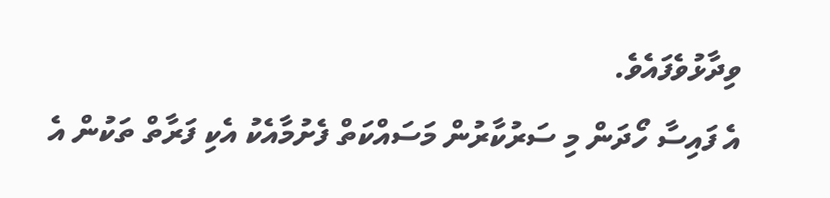ވިދާޅުވެފައެވެ.
އެ ފައިސާ ހޯދަން މި ސަރުކާރުން މަސައްކަތް ފެށުމާއެކު އެކި ފަރާތް ތަކުން އެ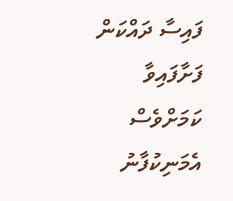ފައިސާ ދައްކަން ފަށާފައިވާ ކަމަށްވެސް އެމަނިކުފާނު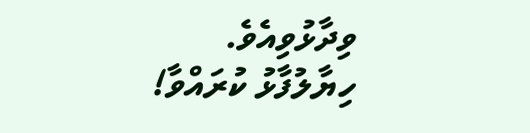ވިދާޅުވިއެވެ.
ހިޔާލުފާޅު ކުރައްވާ!